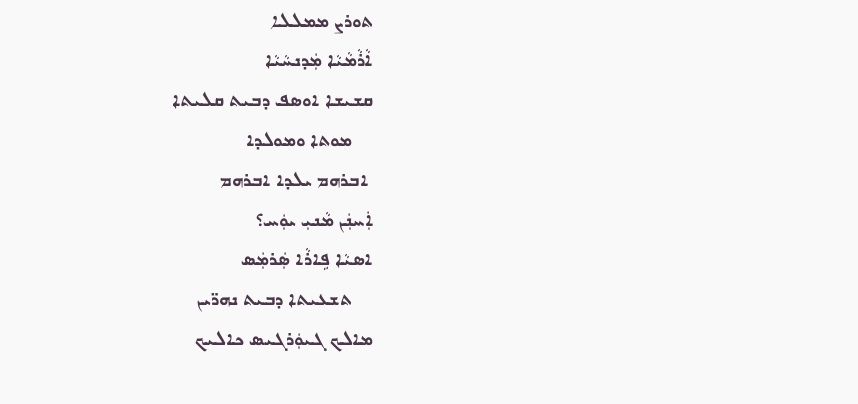ܬܘܪܨ ܡܡܠܠܐ
ܐܵܪܵܡܵܝܵܐ ܡܲܕܢܚܵܝܵܐ
ܩܫܝܫܐ ܐܘܣܦ ܕܒܝܬ ܩܠܝܬܐ
    ܡܘܬܐ ܘܡܘܠܕܐ
 ܐܒܪܗܡ ܝܠܕܐ ܐܒܪܗܡ
ܐܲܚܢܲܢ ܡܵܢܝܼ ܝܘܲܚ؟
ܐܣܝܵܐ ܦܹܐܪܵܐ ܣܲܪܡܲܣ
    ܬܫܥܝܬܐ ܕܒܝܬ ܢܗܪ̈ܝܢ
ܡܐܠܟ ܓܝܘܲܪܓܝܣ ܟܐܠܝܟ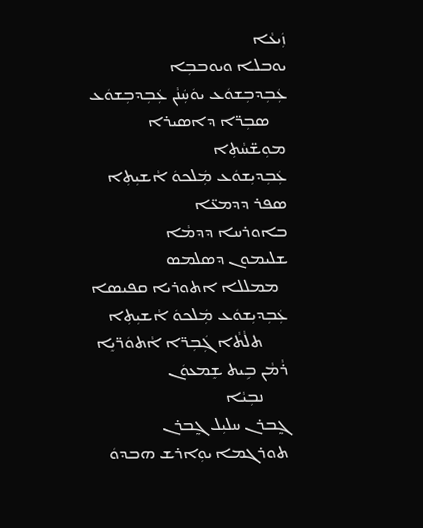ܙܲܝܥܵܐ
ܝܘܒܠܐ ܘܝܘܒܒܼܐ
ܥܲܒܼܕܒܼܫܘܿܥ ܝܘܿܚܲܢܵܢ ܥܲܒܼܕܒܼܫܘܿܥ
    ܣܒܼܪ̈ܐ ܕܐܣܝܪܐ
ܡܘܼܫ̈ܚܵܬܼܐ
ܥܲܒܼܕܝܼܫܘܿܥ ܡܲܠܟܘܿ ܐܵܫܝܼܬܼܐ
ܣܦܪ ܕܕܡܥ̈ܐ
ܒܐܘܪܚܐ ܕܕܡܵܐ
ܫܠܝܡܘܢ ܕܣܠܡܣ
  ܡܡܠܠܐ ܐܬܘܪܝܐ ܩܦܝܣܐ
ܥܲܒܼܕܝܼܫܘܿܥ ܡܲܠܟܘܿ ܐܵܫܝܼܬܼܐ
      ܬܠܵܬܵܐ ܓܲܒܼܪ̈ܐ ܐܵܬܘܿܪ̈ܝܸܐ
ܪܵܡܵܢ ܒܹܝܬ ܫܸܡܥܘܿܢ
      ܢܒܼܝܵܐ
ܓ̰ܒܪܢ ܚܠܝܼܠ ܓ̰ܒܪܢ
ܬܘܪܓܡܐ ܝܘܼܐܪܫ ܗܒܕܘܿ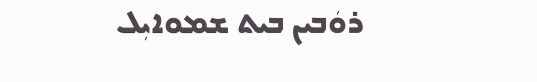ܪܘܿܒܝܢ ܒܝܬ ܫܡܘܐܝܼܠ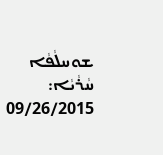ܫܘܚܠܵܦܵܐ ܚܵܪܵܝܵܐ: 09/26/2015